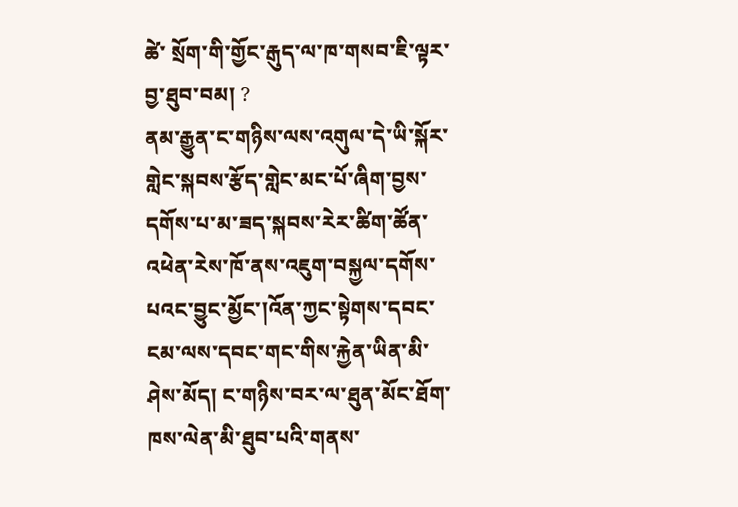ཚེ་ སྲོག་གི་གྱོང་རྒུད་ལ་ཁ་གསབ་ཇི་ལྟར་བྱ་ཐུབ་བམ། ?
ནམ་རྒྱུན་ང་གཉིས་ལས་འགུལ་དེ་ཡི་སྐོར་གླེང་སྐབས་རྩོད་གླེང་མང་པོ་ཞིག་བྱས་དགོས་པ་མ་ཟད་སྐབས་རེར་ཚིག་ཚོན་འཕེན་རེས་ཁོ་ནས་འཇུག་བསྐྱལ་དགོས་པའང་བྱུང་མྱོང་།འོན་ཀྱང་སྟེགས་དབང་ངམ་ལས་དབང་གང་གིས་རྐྱེན་ཡིན་མི་ཤེས་མོད། ང་གཉིས་བར་ལ་ཐུན་མོང་ཐོག་ཁས་ལེན་མི་ཐུབ་པའི་གནས་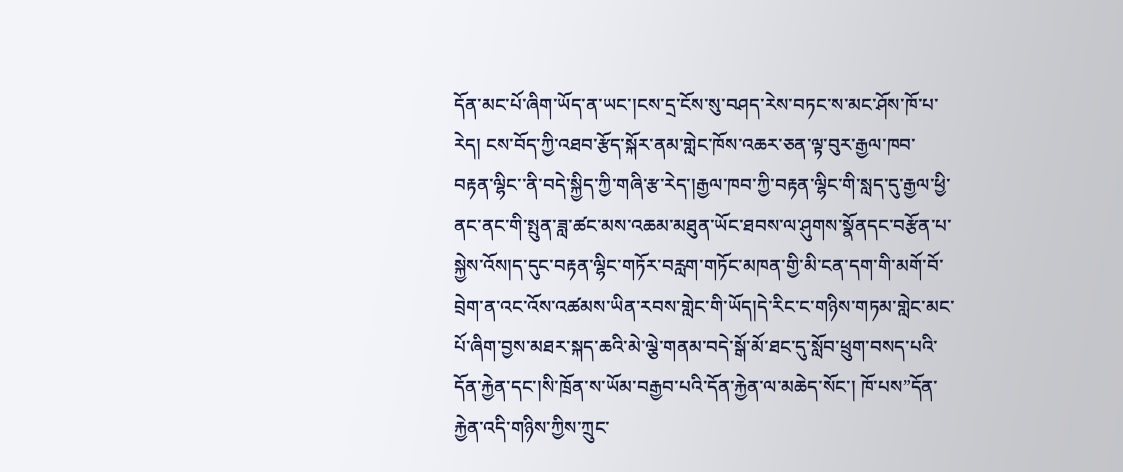དོན་མང་པོ་ཞིག་ཡོད་ན་ཡང་།ངས་དྲ་ངོས་སུ་བཤད་རེས་བཏང་ས་མང་ཤོས་ཁོ་པ་རེད། ངས་བོད་ཀྱི་འཐབ་རྩོད་སྐོར་ནམ་གླེང་ཁོས་འཆར་ཅན་ལྟ་བུར་རྒྱལ་ཁབ་བརྟན་ལྷིང་་ནི་བདེ་སྐྱིད་ཀྱི་གཞི་རྩ་རེད་།རྒྱལ་ཁབ་ཀྱི་བརྟན་ལྷིང་གི་སླད་དུ་རྒྱལ་ཕྱི་ནང་ནང་གི་སྤུན་ཟླ་ཚང་མས་འཆམ་མཐུན་ཡོང་ཐབས་ལ་ཤུགས་སྣོནདང་བརྩོན་པ་སྐྱེས་འོས།ད་དུང་བརྟན་ལྷིང་གཏོར་བརླག་གཏོང་མཁན་གྱི་མི་ངན་དག་གི་མགོ་བོ་བྲེག་ན་འང་འོས་འཚམས་ཡིན་རབས་གླེང་གི་ཡོད།དེ་རིང་ང་གཉིས་གཏམ་གླེང་མང་པོ་ཞིག་བྱས་མཐར་སྐད་ཆའི་མེ་ལྕེ་གནམ་བདེ་སྒོ་མོ་ཐང་དུ་སློབ་ཕྲུག་བསད་པའི་དོན་རྐྱེན་དང་།སི་ཁྲོན་ས་ཡོམ་བརྒྱབ་པའི་དོན་རྐྱེན་ལ་མཆེད་སོང་། ཁོ་པས”དོན་རྐྱེན་འདི་གཉིས་ཀྱིས་ཀྲུང་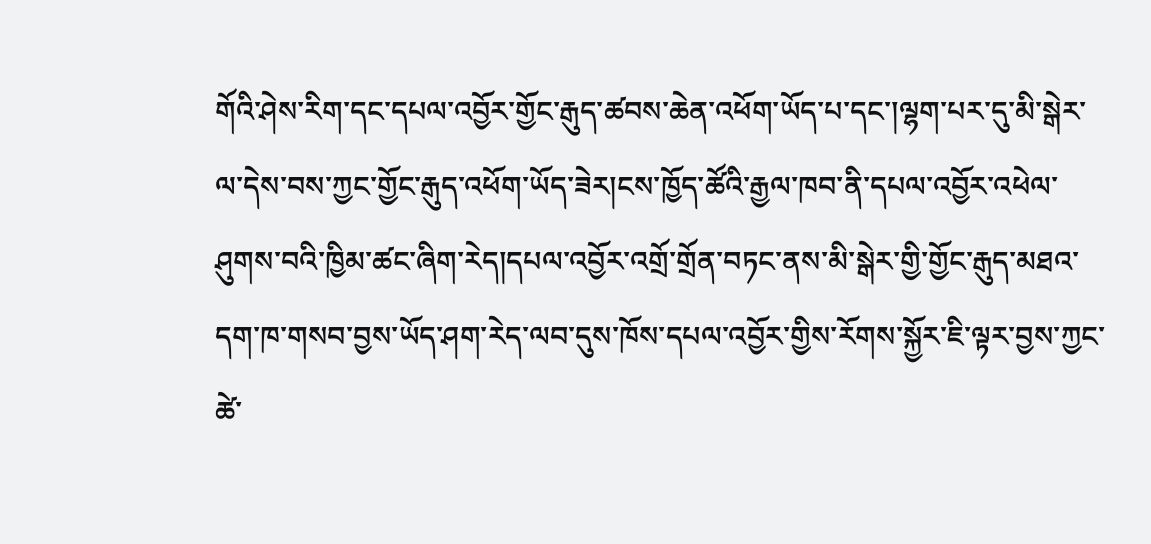གོའི་ཤེས་རིག་དང་དཔལ་འབྱོར་གྱོང་རྒུད་ཚབས་ཆེན་འཕོག་ཡོད་པ་དང་།ལྷག་པར་དུ་མི་སྒེར་ལ་དེས་བས་ཀྱང་གྱོང་རྒུད་འཕོག་ཡོད་ཟེར།ངས་ཁྱོད་ཚོའི་རྒྱལ་ཁབ་ནི་དཔལ་འབྱོར་འཕེལ་ཤུགས་བའི་ཁྱིམ་ཚང་ཞིག་རེད།དཔལ་འབྱོར་འགྲོ་གྲོན་བཏང་ནས་མི་སྒེར་གྱི་གྱོང་རྒུད་མཐའ་དག་ཁ་གསབ་བྱས་ཡོད་ཤག་རེད་ལབ་དུས་ཁོས་དཔལ་འབྱོར་གྱིས་རོགས་སྐྱོར་ཇི་ལྟར་བྱས་ཀྱང་ཚེ་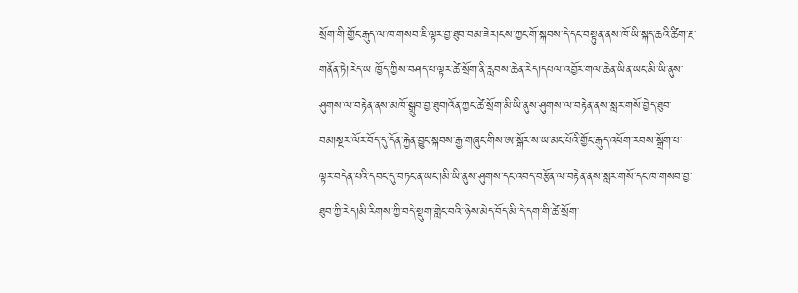སྲོག་གི་གྱོང་རྒུད་ལ་ཁ་གསབ་ཇི་ལྟར་བྱ་ཐུབ་བམ་ཟེར།ངས་ཀྱང་གོ་སྐབས་དེ་དང་བསྟུན་ནས་ཁོ་ཡི་སྐད་ཆའི་ཚིག་རྔ་གནོན་ཏེ།རེད་ཡ ཁྱོད་ཀྱིས་བཤད་པ་ལྟར་ཚེ་སྲོག་ནི་རླབས་ཆེན་རེད།དཔལ་འབྱོར་གལ་ཆེན་ཡིན་ཡང་མི་ཡི་ནུས་ཤུགས་ལ་བརྟེན་ནས་མཁོ་སྒྲུབ་བྱ་ཐུབ།འོན་ཀྱང་ཚེ་སྲོག་མི་ཡི་ནུས་ཤུགས་ལ་བརྟེན་ནས་སླར་གསོ་བྱེད་ཐུབ་བམ།སྔར་ལོར་བོད་དུ་དོན་རྐྱེན་བྱུང་སྐབས་རྒྱ་གཞུང་གིས་ཨ་སྒོར་ས་ཡ་མང་པོའི་གྱོང་རྒུད་འཕོག་རབས་སྒྲོག་པ་ལྟར་བདེན་པའི་དབང་དུ་བཏང་ན་ཡང་།མི་ཡི་ནུས་ཤུགས་དང་འབད་བརྩོན་ལ་བརྟེན་ནས་སླར་གསོ་དང་ཁ་གསབ་བྱ་ཐུབ་ཀྱི་རེད།མི་རིགས་ཀྱི་བདེ་སྡུག་གླེང་བའི་་ཉེས་མེད་བོད་མི་དེ་དག་གི་ཚེ་སྲོག་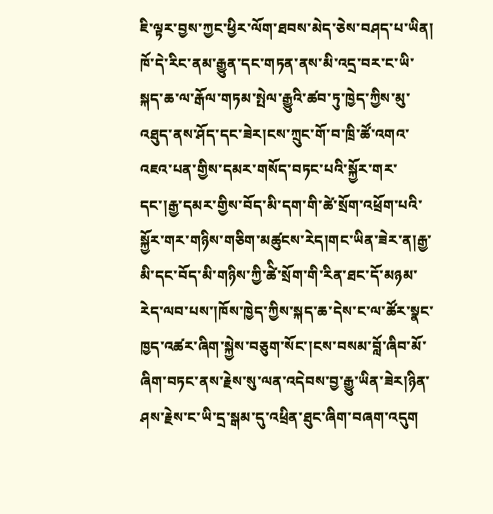ཇི་ལྟར་བྱས་ཀྱང་ཕྱིར་ལོག་ཐབས་མེད་ཅེས་བཤད་པ་ཡིན།
ཁོ་དེ་རིང་ནམ་རྒྱུན་དང་གཏན་ནས་མི་འདྲ་བར་ང་ཡི་སྐད་ཆ་ལ་རྒོལ་གཏམ་སྤེལ་རྒྱུའི་ཚབ་ཏུ་ཁྱེད་ཀྱིས་མུ་འཐུད་ནས་ཤོད་དང་ཟེར།ངས་ཀྲུང་གོ་བ་ཁྲི་ཚོ་འགའ་འཇའ་པན་གྱིས་དམར་གསོད་བཏང་པའི་སྐྱོར་གར་དང་།རྒྱ་དམར་གྱིས་བོད་མི་དག་གི་ཚེ་སྲོག་འཕྲོག་པའི་སྐྱོར་གར་གཉིས་གཅིག་མཚུངས་རེད།གང་ཡིན་ཟེར་ན།རྒྱ་མི་དང་བོད་མི་གཉིས་ཀྱི་ཚེི་སྲོག་གི་རིན་ཐང་དོ་མཉམ་རེད་ལབ་པས་།ཁོས་ཁྱེད་ཀྱིས་སྐད་ཆ་དེས་ང་ལ་ཚོར་སྣང་ཁྱད་འཚར་ཞིག་སྐྱེས་བཅུག་སོང་།ངས་བསམ་བློ་ཞིབ་མོ་ཞིག་བཏང་ནས་རྗེས་སུ་ལན་འདེབས་བྱ་རྒྱུ་ཡིན་ཟེར།ཉིན་ཤས་རྗེས་ང་ཡི་དྲ་སྒམ་དུ་འཕྲིན་ཐུང་ཞིག་བཞག་འདུག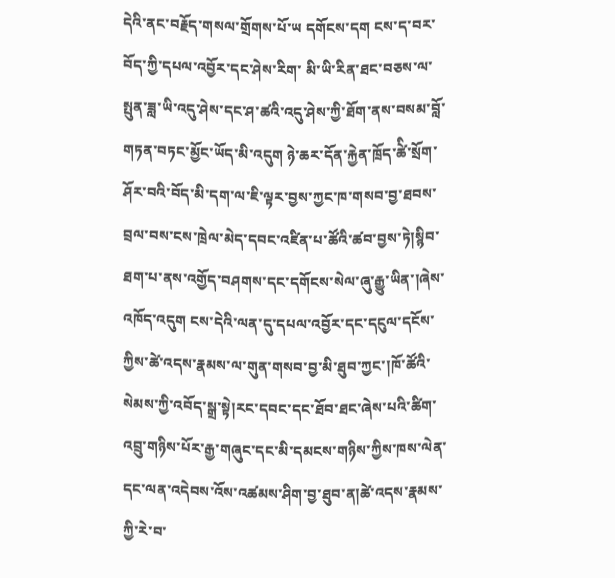དེའི་ནང་བརྗོད་གསལ་གྲོགས་པོ་ཡ དགོངས་དག ངས་ད་བར་བོད་ཀྱི་དཔལ་འབྱོར་དང་ཤེས་རིག་ མི་ཡི་རིན་ཐང་བཅས་ལ་སྤུན་ཟླ་ཡི་འདུ་ཤེས་དང་ཤ་ཚའི་འདུ་ཤེས་ཀྱི་ཐོག་ནས་བསམ་བློ་གཏན་བཏང་མྱོང་ཡོད་མི་འདུག ཉེ་ཆར་དོན་རྐྱེན་ཁྲོད་ཚེི་སྲོག་ཤོར་བའི་བོད་མི་དག་ལ་ཇི་ལྟར་བྱས་ཀྱང་ཁ་གསབ་བྱ་ཐབས་བྲལ་བས་ངས་ཁྲེལ་མེད་དབང་འཛིན་པ་ཚོའི་ཚབ་བྱས་ཏེ།སྙིབ་ཐག་པ་ནས་འགྱོད་བཤགས་དང་དགོངས་སེལ་ཞུ་རྒྱུ་ཡིན་།ཞེས་འཁོད་འདུག ངས་དེའི་ལན་དུ་དཔལ་འབྱོར་དང་དངུལ་དངོས་ཀྱིས་ཚེ་འདས་རྣམས་ལ་གུན་གསབ་བྱ་མི་ཐུབ་ཀྱང་།ཁོ་ཚོའི་སེམས་ཀྱི་འབོད་སྒྲ་སྟེ།རང་དབང་དང་ཐོབ་ཐང་ཞེས་པའི་ཚིག་འབྲུ་གཉིས་པོར་རྒྱ་གཞུང་དང་མི་དམངས་གཉིས་ཀྱིས་ཁས་ལེན་དང་ལན་འདེབས་འོས་འཚམས་ཤིག་བྱ་ཐུབ་ན།ཚེ་འདས་རྣམས་ཀྱི་རེ་བ་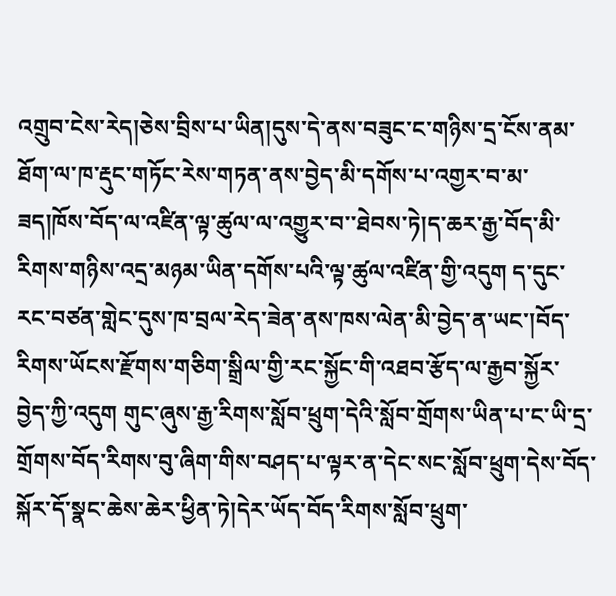འགྲུབ་ངེས་རེད།ཅེས་བྲིས་པ་ཡིན།དུས་དེ་ནས་བཟུང་ང་གཉིས་དྲ་ངོས་ནམ་ཐོག་ལ་ཁ་རྡུང་གཏོང་རེས་གཏན་ནས་བྱེད་མི་དགོས་པ་འགྱར་བ་མ་ཟད།ཁོས་བོད་ལ་འཛིན་ལྟ་ཚུལ་ལ་འགྱུར་བ་་ཐེབས་ཏེ།ད་ཆར་རྒྱ་བོད་མི་རིགས་གཉིས་འདྲ་མཉམ་ཡིན་དགོས་པའི་ལྟ་ཚུལ་འཛིན་གྱི་འདུག ད་དུང་རང་བཙན་གླེང་དུས་ཁ་བྲལ་རེད་ཟེན་ནས་ཁས་ལེན་མི་བྱེད་ན་ཡང་།བོད་རིགས་ཡོངས་རྫོགས་གཅིག་སྒྲིལ་གྱི་རང་སྐྱོང་གི་འཐབ་རྩོད་ལ་རྒྱབ་སྐྱོར་བྱེད་ཀྱི་འདུག གུང་ཞུས་རྒྱ་རིགས་སློབ་ཕྲུག་དེའི་སློབ་གྲོགས་ཡིན་པ་ང་ཡི་དྲ་གྲོགས་བོད་རིགས་བུ་ཞིག་གིས་བཤད་པ་ལྟར་ན་དེང་སང་སློབ་ཕྲུག་དེས་བོད་སྐོར་དོ་སྣང་ཆེས་ཆེར་ཕྱིན་ཏེ།དེར་ཡོད་བོད་རིགས་སློབ་ཕྲུག་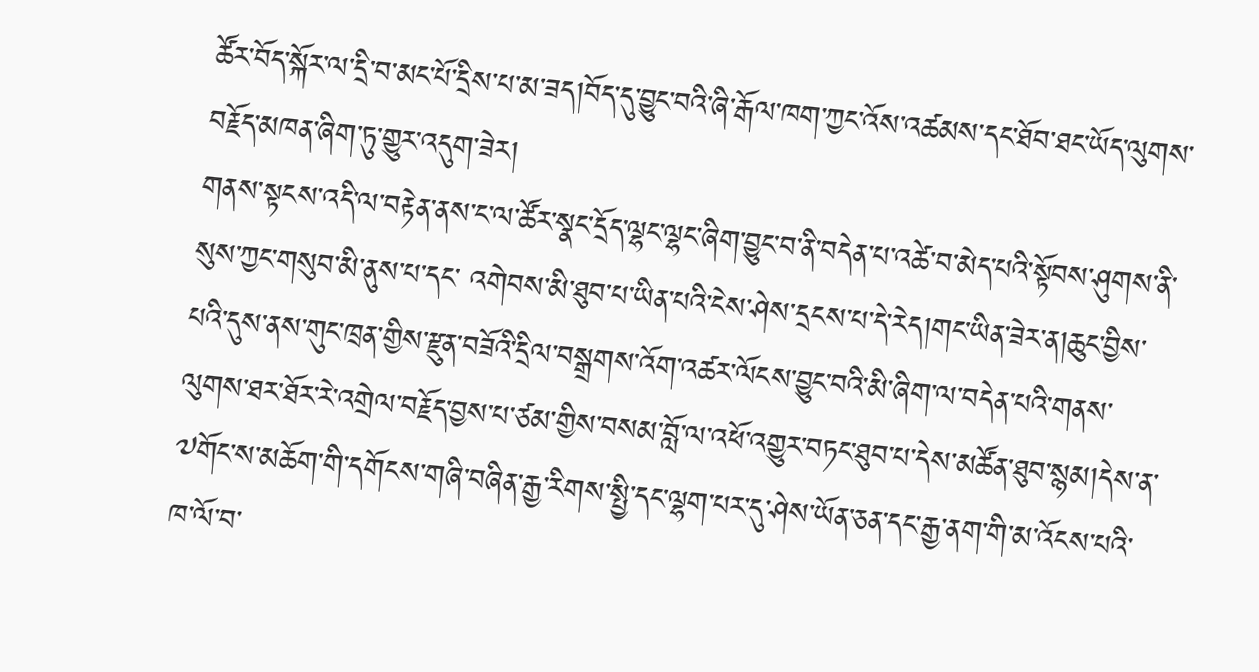ཚོར་བོད་སྐོར་ལ་དྲི་བ་མང་པོ་དྲིས་པ་མ་ཟད།བོད་དུ་བྱུང་བའི་ཞི་རྒོལ་ཁག་ཀྱང་འོས་འཚམས་དང་ཐོབ་ཐང་ཡོད་ལུགས་བརྗོད་མཁན་ཞིག་ཏུ་གྱུར་འདུག་ཟེར།
གནས་སྟངས་འདི་ལ་བརྟེན་ནས་ང་ལ་ཚོར་སྣང་དྲོད་ལྷང་ལྷང་ཞིག་བྱུང་བ་ནི་བདེན་པ་འཚེ་བ་མེད་པའི་སྟོབས་ཤུགས་ནི་སུས་ཀྱང་གསུབ་མི་ནུས་པ་དང་ འགེབས་མི་ཐུབ་པ་ཡིན་པའི་ངེས་ཤེས་དྲངས་པ་དེ་རེད།གང་ཡིན་ཟེར་ན།ཆུང་བྱིས་པའི་དུས་ནས་གུང་ཁྲན་གྱིས་རྫུན་བཟོའི་དྲིལ་བསྒྲགས་འོག་འཚར་ལོངས་བྱུང་བའི་མི་ཞིག་ལ་བདེན་པའི་གནས་ལུགས་ཐར་ཐོར་རེ་འགྲེལ་བརྗོད་བྱས་པ་ཙམ་གྱིས་བསམ་བློ་ལ་འཕོ་འགྱུར་བཏང་ཐུབ་པ་དེས་མཚོན་ཐུབ་སྙམ།དེས་ན་༧གོང་ས་མཆོག་གི་དགོངས་གཞི་བཞིན་རྒྱ་རིགས་སྤྱི་དང་ལྷག་པར་དུ་ཤེས་ཡོན་ཅན་དང་རྒྱ་ནག་གི་མ་འོངས་པའི་ཁ་ལོ་བ་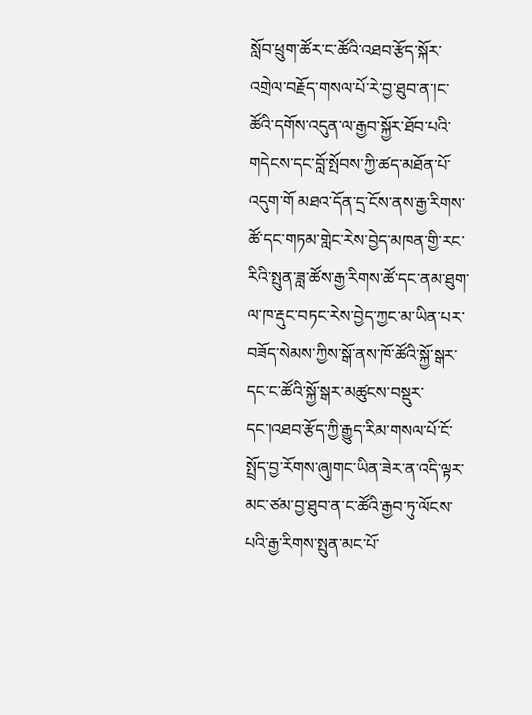སློབ་ཕྲུག་ཚོར་ང་ཚོའི་འཐབ་རྩོད་སྐོར་འགྲེལ་བརྗོད་གསལ་པོ་རེ་བྱ་ཐུབ་ན་།ང་ཚོའི་དགོས་འདུན་ལ་རྒྱབ་སྐྱོར་ཐོབ་པའི་གདེངས་དང་བློ་སྤོབས་ཀྱི་ཚད་མཐོན་པོ་འདུག་གོ མཐའ་དོན་དྲ་ངོས་ནས་རྒྱ་རིགས་ཚོ་དང་གཏམ་གླེང་རེས་བྱེད་མཁན་གྱི་རང་རིའི་སྤུན་ཟླ་ཚོས་རྒྱ་རིགས་ཚོ་དང་ནམ་ཐུག་ལ་ཁ་རྡུང་བཏང་རེས་བྱེད་ཀྱང་མ་ཡིན་པར་བཟོད་སེམས་ཀྱིས་སྒོ་ནས་ཁོ་ཚོའི་སྐྱོ་སྒར་དང་ང་ཚོའི་སྐྱོ་སྒར་མཚུངས་བསྡུར་དང་།འཐབ་རྩོད་ཀྱི་རྒྱུད་རིམ་གསལ་པོ་ངོ་སྤྲོད་བྱ་རོགས་ཞུ།གང་ཡིན་ཟེར་ན་འདི་ལྟར་མང་ཙམ་བྱ་ཐུབ་ན་ང་ཚོའི་རྒྱབ་ཏུ་ལོངས་པའི་རྒྱ་རིགས་སྤུན་མང་པོ་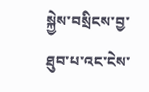སྐྱེས་བསྲིངས་བྱ་ཐུབ་པ་འང་ངེས་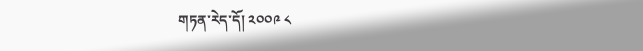གཏན་རེད་དོ། ༢༠༠༩ ༨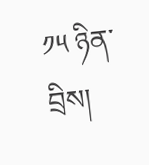༡༥ ཉིན་བྲིས།